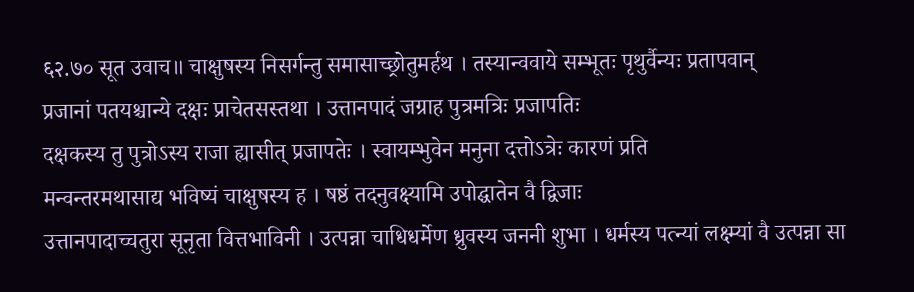६२.७० सूत उवाच॥ चाक्षुषस्य निसर्गन्तु समासाच्छ्रोतुमर्हथ । तस्यान्ववाये सम्भूतः पृथुर्वैन्यः प्रतापवान्
प्रजानां पतयश्चान्ये दक्षः प्राचेतसस्तथा । उत्तानपादं जग्राह पुत्रमत्रिः प्रजापतिः
दक्षकस्य तु पुत्रोऽस्य राजा ह्यासीत् प्रजापतेः । स्वायम्भुवेन मनुना दत्तोऽत्रेः कारणं प्रति
मन्वन्तरमथासाद्य भविष्यं चाक्षुषस्य ह । षष्ठं तदनुवक्ष्यामि उपोद्घातेन वै द्विजाः
उत्तानपादाच्चतुरा सूनृता वित्तभाविनी । उत्पन्ना चाधिधर्मेण ध्रुवस्य जननी शुभा । धर्मस्य पत्न्यां लक्ष्म्यां वै उत्पन्ना सा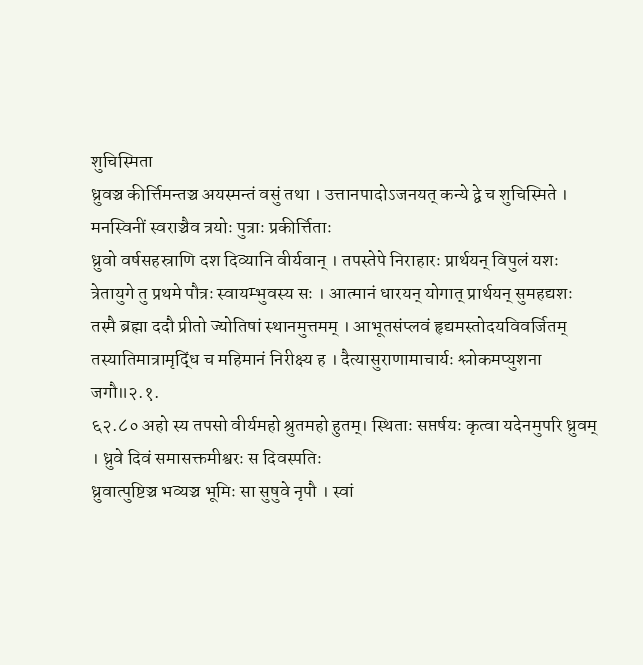शुचिस्मिता
ध्रुवञ्च कीर्त्तिमन्तञ्च अयस्मन्तं वसुं तथा । उत्तानपादोऽजनयत् कन्ये द्वे च शुचिस्मिते । मनस्विनीं स्वराञ्चैव त्रयोः पुत्राः प्रकीर्त्तिताः
ध्रुवो वर्षसहस्राणि दश दिव्यानि वीर्यवान् । तपस्तेपे निराहारः प्रार्थयन् विपुलं यशः
त्रेतायुगे तु प्रथमे पौत्रः स्वायम्भुवस्य सः । आत्मानं धारयन् योगात् प्रार्थयन् सुमहद्यशः
तस्मै ब्रह्मा ददौ प्रीतो ज्योतिषां स्थानमुत्तमम् । आभूतसंप्लवं हृद्यमस्तोदयविवर्जितम्
तस्यातिमात्रामृद्धिं च महिमानं निरीक्ष्य ह । दैत्यासुराणामाचार्यः श्लोकमप्युशना जगौ॥२.१.
६२.८० अहो स्य तपसो वीर्यमहो श्रुतमहो हुतम्। स्थिताः सप्तर्षयः कृत्वा यदेनमुपरि ध्रुवम् । ध्रुवे दिवं समासक्तमीश्वरः स दिवस्पतिः
ध्रुवात्पुष्टिञ्च भव्यञ्च भूमिः सा सुषुवे नृपौ । स्वां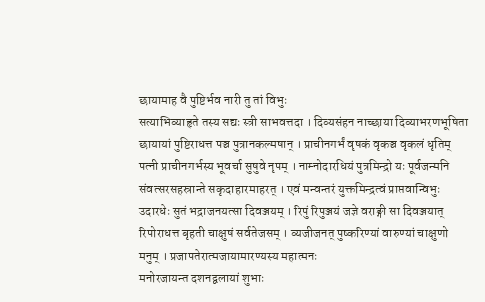छायामाह वै पुष्टिर्भव नारी तु तां विभुः
सत्याभिव्याहृते तस्य सद्यः स्त्री साभवत्तदा । दिव्यसंहन नाच्छाया दिव्याभरणभूषिता
छायायां पुष्टिराधत्त पञ्च पुत्रानकल्मषान् । प्राचीनगर्भं वृषकं वृकञ्च वृकलं धृतिम्
पत्नी प्राचीनगर्भस्य भूवर्चा सुषुवे नृपम् । नाम्नोदारधियं पुत्रमिन्द्रो यः पूर्वजन्मनि
संवत्सरसहस्रान्ते सकृदाहारमाहरत् । एवं मन्वन्तरं युक्तमिन्द्रत्वं प्राप्तवान्विभुः
उदारधेः सुतं भद्राजनयत्सा दिवञ्जयम् । रिपुं रिपुञ्जयं जज्ञे वराङ्गी सा दिवञ्जयात्
रिपोराधत्त बृहती चाक्षुषं सर्वतेजसम् । व्यजीजनत् पुष्करिण्यां वारुण्यां चाक्षुणो मनुम् । प्रजापतेरात्मजायामारण्यस्य महात्मनः
मनोरजायन्त दशनद्वलायां शुभाः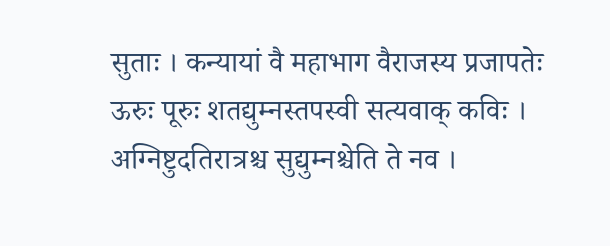सुताः । कन्यायां वै महाभाग वैराजस्य प्रजापतेः
ऊरुः पूरुः शतद्युम्नस्तपस्वी सत्यवाक् कविः । अग्निष्टुदतिरात्रश्च सुद्युम्नश्चेति ते नव ।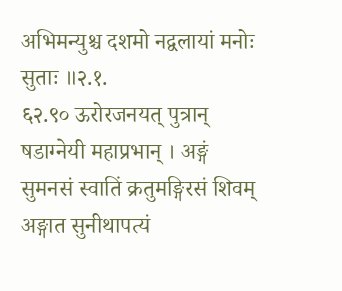अभिमन्युश्च दशमो नद्वलायां मनोः सुताः ॥२.१.
६२.९० ऊरोरजनयत् पुत्रान् षडाग्नेयी महाप्रभान् । अङ्गं सुमनसं स्वातिं क्रतुमङ्गिरसं शिवम्
अङ्गात सुनीथापत्यं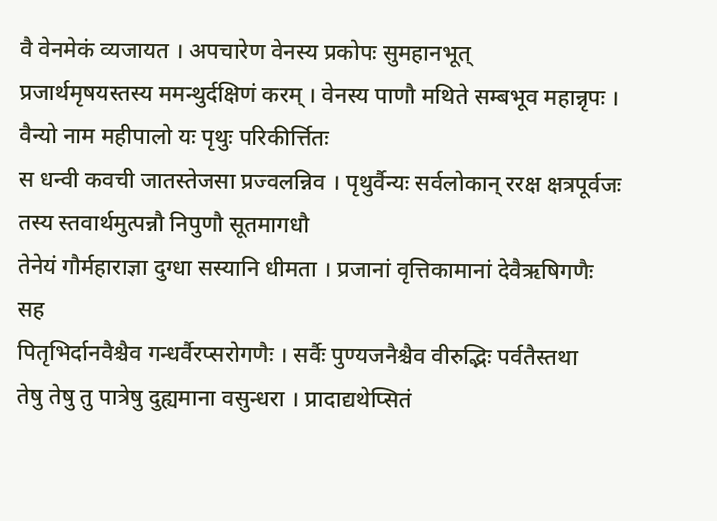वै वेनमेकं व्यजायत । अपचारेण वेनस्य प्रकोपः सुमहानभूत्
प्रजार्थमृषयस्तस्य ममन्थुर्दक्षिणं करम् । वेनस्य पाणौ मथिते सम्बभूव महान्नृपः । वैन्यो नाम महीपालो यः पृथुः परिकीर्त्तितः
स धन्वी कवची जातस्तेजसा प्रज्वलन्निव । पृथुर्वैन्यः सर्वलोकान् ररक्ष क्षत्रपूर्वजः
तस्य स्तवार्थमुत्पन्नौ निपुणौ सूतमागधौ
तेनेयं गौर्महाराज्ञा दुग्धा सस्यानि धीमता । प्रजानां वृत्तिकामानां देवैऋषिगणैः सह
पितृभिर्दानवैश्चैव गन्धर्वैरप्सरोगणैः । सर्वैः पुण्यजनैश्चैव वीरुद्भिः पर्वतैस्तथा
तेषु तेषु तु पात्रेषु दुह्यमाना वसुन्धरा । प्रादाद्यथेप्सितं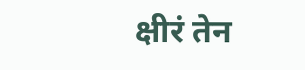क्षीरं तेन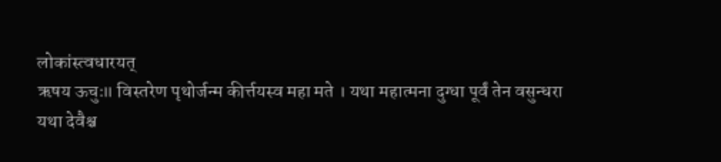लोकांस्त्वधारयत्
ऋषय ऊचुः॥ विस्तरेण पृथोर्जन्म कीर्त्तयस्व महा मते । यथा महात्मना दुग्धा पूर्वं तेन वसुन्धरा
यथा देवैश्च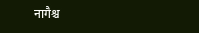नागैश्च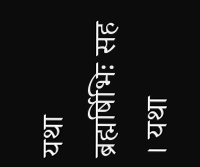यथा ब्रह्मर्षिभिः सह । यथा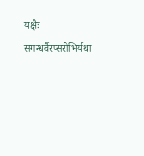यक्षैः सगन्धर्वैरप्सरोभिर्यथा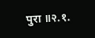पुरा ॥२.१.